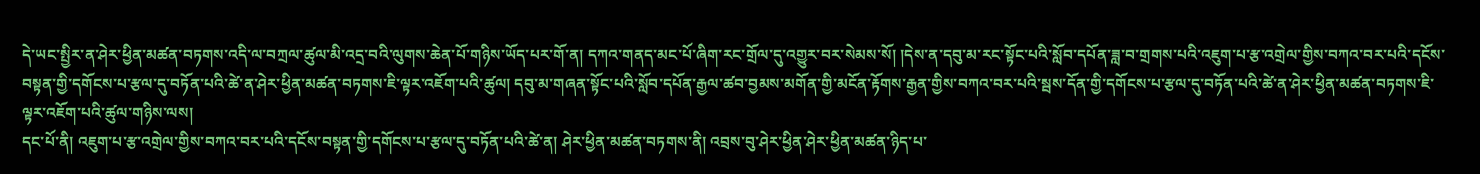དེ་ཡང་སྤྱིར་ན་ཤེར་ཕྱིན་མཚན་བཏགས་འདི་ལ་བཀྲལ་ཚུལ་མི་འདྲ་བའི་ལུགས་ཆེན་པོ་གཉིས་ཡོད་པར་གོ་ན། དཀའ་གནད་མང་པོ་ཞིག་རང་གྲོལ་དུ་འགྱུར་བར་སེམས་སོ། །དེས་ན་དབུ་མ་རང་སྟོང་པའི་སློབ་དཔོན་ཟླ་བ་གྲགས་པའི་འཇུག་པ་རྩ་འགྲེལ་གྱིས་བཀའ་བར་པའི་དངོས་བསྟན་གྱི་དགོངས་པ་རྩལ་དུ་བཏོན་པའི་ཚེ་ན་ཤེར་ཕྱིན་མཚན་བཏགས་ཇི་ལྟར་འཇོག་པའི་ཚུལ། དབུ་མ་གཞན་སྟོང་པའི་སློབ་དཔོན་རྒྱལ་ཚབ་བྱམས་མགོན་གྱི་མངོན་རྟོགས་རྒྱན་གྱིས་བཀའ་བར་པའི་སྦས་དོན་གྱི་དགོངས་པ་རྩལ་དུ་བཏོན་པའི་ཚེ་ན་ཤེར་ཕྱིན་མཚན་བཏགས་ཇི་ལྟར་འཇོག་པའི་ཚུལ་གཉིས་ལས།
དང་པོ་ནི། འཇུག་པ་རྩ་འགྲེལ་གྱིས་བཀའ་བར་པའི་དངོས་བསྟན་གྱི་དགོངས་པ་རྩལ་དུ་བཏོན་པའི་ཚེ་ན། ཤེར་ཕྱིན་མཚན་བཏགས་ནི། འབྲས་བུ་ཤེར་ཕྱིན་ཤེར་ཕྱིན་མཚན་ཉིད་པ་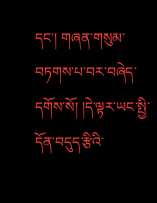དང་། གཞན་གསུམ་བཏགས་པ་བར་བཞེད་དགོས་སོ། །དེ་ལྟར་ཡང་སྤྱི་དོན་བདུད་རྩིའི་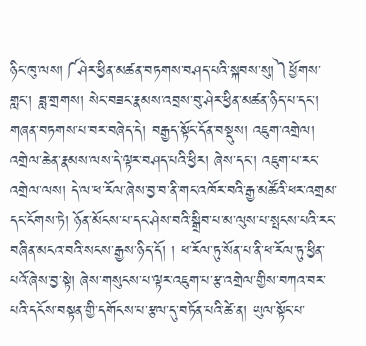ཉིང་ཁུ་ལས།༼ཤེར་ཕྱིན་མཚན་བཏགས་བཤད་པའི་སྐབས་སུ།༽ཕྱོགས་གླང་། ཟླ་གྲགས། སེང་བཟང་རྣམས་འབྲས་བུ་ཤེར་ཕྱིན་མཚན་ཉིད་པ་དང་། གཞན་བཏགས་པ་བར་བཞེད་དེ། བརྒྱད་སྟོང་དོན་བསྡུས། འཇུག་འགྲེལ། འགྲེལ་ཆེན་རྣམས་ལས་དེ་ལྟར་བཤད་པའི་ཕྱིར། ཞེས་དང་། འཇུག་པ་རང་འགྲེལ་ལས། དེ་ལ་ཕ་རོལ་ཞེས་བྱ་བ་ནི་གང་འཁོར་བའི་རྒྱ་མཚོའི་ཕར་འགྲམ་དང་ངོགས་ཏེ། ཉོན་མོངས་པ་དང་ཤེས་བའི་སྒྲིབ་པ་མ་ལུས་པ་སྤངས་པའི་རང་བཞིན་མངའ་བའི་སངས་རྒྱས་ཉིད་དོ། ། ཕ་རོལ་ཏུ་སོན་པ་ནི་ཕ་རོལ་ཏུ་ཕྱིན་པའོ་ཞེས་བྱ་སྟེ། ཞེས་གསུངས་པ་ལྟར་འཇུག་པ་རྩ་འགྲེལ་གྱིས་བཀའ་བར་པའི་དངོས་བསྟན་གྱི་དགོངས་པ་རྩལ་དུ་བཏོན་པའི་ཚེ་ན། ཡུལ་སྟོང་པ་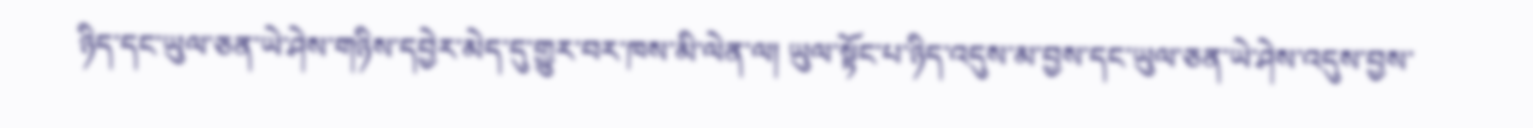ཉིད་དང་ཡུལ་ཅན་ཡེ་ཤེས་གཉིས་དབྱེར་མེད་དུ་གྱུར་བར་ཁས་མི་ལེན་ལ། ཡུལ་སྟོང་པ་ཉིད་འདུས་མ་བྱས་དང་ཡུལ་ཅན་ཡེ་ཤེས་འདུས་བྱས་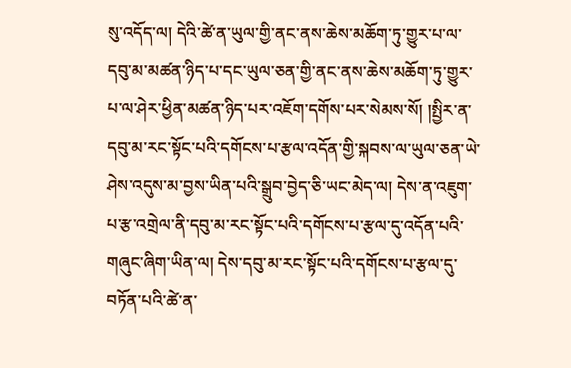སུ་འདོད་ལ། དེའི་ཚེ་ན་ཡུལ་གྱི་ནང་ནས་ཆེས་མཆོག་ཏུ་གྱུར་པ་ལ་དབུ་མ་མཚན་ཉིད་པ་དང་ཡུལ་ཅན་གྱི་ནང་ནས་ཆེས་མཆོག་ཏུ་གྱུར་པ་ལ་ཤེར་ཕྱིན་མཚན་ཉིད་པར་འཇོག་དགོས་པར་སེམས་སོ། །སྤྱིར་ན་དབུ་མ་རང་སྟོང་པའི་དགོངས་པ་རྩལ་འདོན་གྱི་སྐབས་ལ་ཡུལ་ཅན་ཡེ་ཤེས་འདུས་མ་བྱས་ཡིན་པའི་སྒྲུབ་བྱེད་ཅི་ཡང་མེད་ལ། དེས་ན་འཇུག་པ་རྩ་འགྲེལ་ནི་དབུ་མ་རང་སྟོང་པའི་དགོངས་པ་རྩལ་དུ་འདོན་པའི་གཞུང་ཞིག་ཡིན་ལ། དེས་དབུ་མ་རང་སྟོང་པའི་དགོངས་པ་རྩལ་དུ་བཏོན་པའི་ཚེ་ན་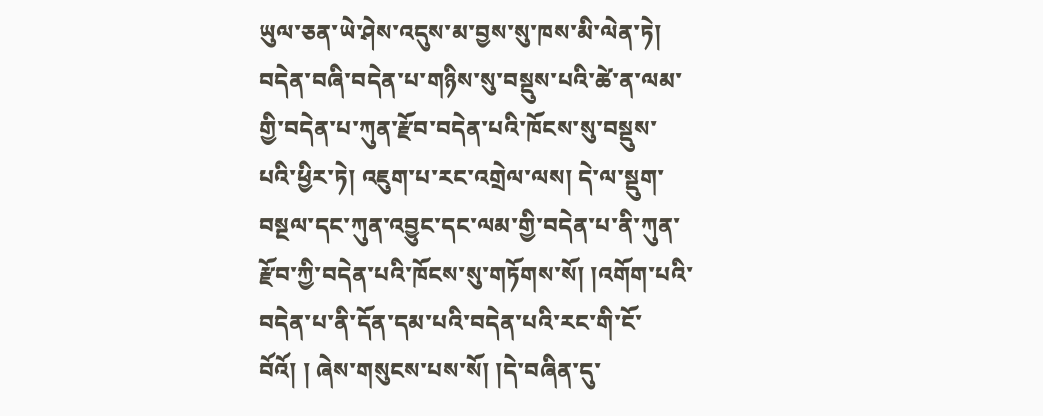ཡུལ་ཅན་ཡེ་ཤེས་འདུས་མ་བྱས་སུ་ཁས་མི་ལེན་ཏེ། བདེན་བཞི་བདེན་པ་གཉིས་སུ་བསྡུས་པའི་ཚེ་ན་ལམ་གྱི་བདེན་པ་ཀུན་རྫོབ་བདེན་པའི་ཁོངས་སུ་བསྡུས་པའི་ཕྱིར་ཏེ། འཇུག་པ་རང་འགྲེལ་ལས། དེ་ལ་སྡུག་བསྔལ་དང་ཀུན་འབྱུང་དང་ལམ་གྱི་བདེན་པ་ནི་ཀུན་རྫོབ་ཀྱི་བདེན་པའི་ཁོངས་སུ་གཏོགས་སོ། །འགོག་པའི་བདེན་པ་ནི་དོན་དམ་པའི་བདེན་པའི་རང་གི་ངོ་བོའོ། ། ཞེས་གསུངས་པས་སོ། །དེ་བཞིན་དུ་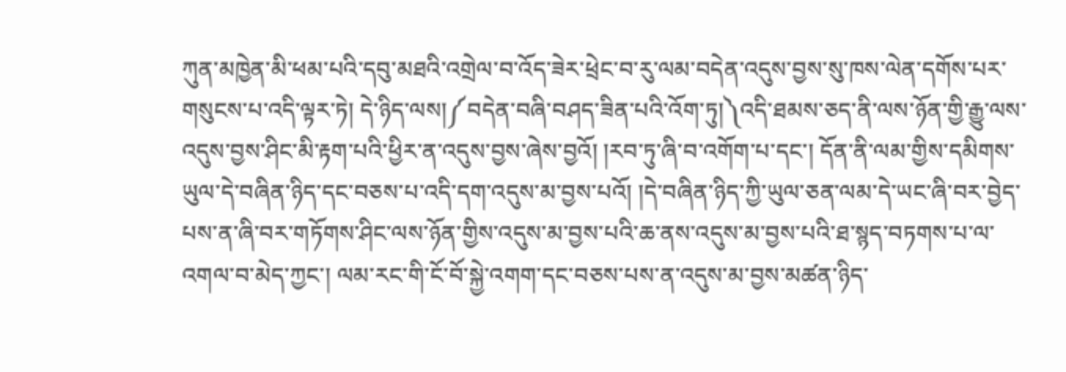ཀུན་མཁྱེན་མི་ཕམ་པའི་དབུ་མཐའི་འགྲེལ་བ་འོད་ཟེར་ཕྲེང་བ་རུ་ལམ་བདེན་འདུས་བྱས་སུ་ཁས་ལེན་དགོས་པར་གསུངས་པ་འདི་ལྟར་ཏེ། དེ་ཉིད་ལས།༼བདེན་བཞི་བཤད་ཟིན་པའི་འོག་ཏུ།༽འདི་ཐམས་ཅད་ནི་ལས་ཉོན་གྱི་རྒྱུ་ལས་འདུས་བྱས་ཤིང་མི་རྟག་པའི་ཕྱིར་ན་འདུས་བྱས་ཞེས་བྱའོ། །རབ་ཏུ་ཞི་བ་འགོག་པ་དང་། དོན་ནི་ལམ་གྱིས་དམིགས་ཡུལ་དེ་བཞིན་ཉིད་དང་བཅས་པ་འདི་དག་འདུས་མ་བྱས་པའོ། །དེ་བཞིན་ཉིད་ཀྱི་ཡུལ་ཅན་ལམ་དེ་ཡང་ཞི་བར་བྱེད་པས་ན་ཞི་བར་གཏོགས་ཤིང་ལས་ཉོན་གྱིས་འདུས་མ་བྱས་པའི་ཆ་ནས་འདུས་མ་བྱས་པའི་ཐ་སྙད་བཏགས་པ་ལ་འགལ་བ་མེད་ཀྱང་། ལམ་རང་གི་ངོ་བོ་སྐྱེ་འགག་དང་བཅས་པས་ན་འདུས་མ་བྱས་མཚན་ཉིད་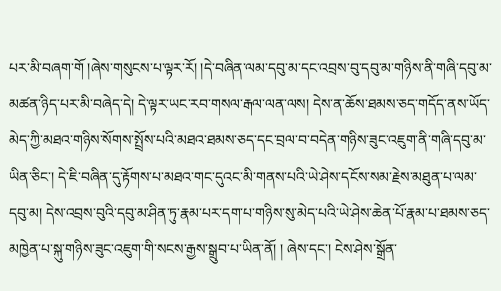པར་མི་བཞག་གོ །ཞེས་གསུངས་པ་ལྟར་རོ། །དེ་བཞིན་ལམ་དབུ་མ་དང་འབྲས་བུ་དབུ་མ་གཉིས་ནི་གཞི་དབུ་མ་མཚན་ཉིད་པར་མི་བཞེད་དེ། དེ་ལྟར་ཡང་རབ་གསལ་རྒལ་ལན་ལས། དེས་ན་ཆོས་ཐམས་ཅད་གདོད་ནས་ཡོད་མེད་ཀྱི་མཐའ་གཉིས་སོགས་སྤྲོས་པའི་མཐའ་ཐམས་ཅད་དང་བྲལ་བ་བདེན་གཉིས་ཟུང་འཇུག་ནི་གཞི་དབུ་མ་ཡིན་ཅིང་། དེ་ཇི་བཞིན་དུ་རྟོགས་པ་མཐའ་གང་དུའང་མི་གནས་པའི་ཡེ་ཤེས་དངོས་སམ་རྗེས་མཐུན་པ་ལམ་དབུ་མ། དེས་འབྲས་བུའི་དབུ་མ་ཤིན་ཏུ་རྣམ་པར་དག་པ་གཉིས་སུ་མེད་པའི་ཡེ་ཤེས་ཆེན་པོ་རྣམ་པ་ཐམས་ཅད་མཁྱེན་པ་སྐུ་གཉིས་ཟུང་འཇུག་གི་སངས་རྒྱས་སྒྲུབ་པ་ཡིན་ནོ། ། ཞེས་དང་། ངེས་ཤེས་སྒྲོན་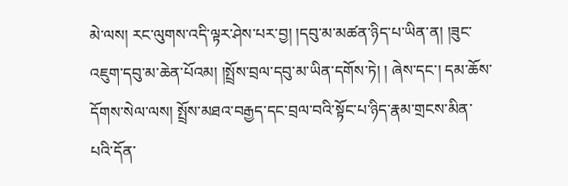མེ་ལས། རང་ལུགས་འདི་ལྟར་ཤེས་པར་བྱ། །དབུ་མ་མཚན་ཉིད་པ་ཡིན་ན། །ཟུང་འཇུག་དབུ་མ་ཆེན་པོའམ། །སྤྲོས་བྲལ་དབུ་མ་ཡིན་དགོས་ཏེ། ། ཞེས་དང་། དམ་ཆོས་དོགས་སེལ་ལས། སྤྲོས་མཐའ་བརྒྱད་དང་བྲལ་བའི་སྟོང་པ་ཉིད་རྣམ་གྲངས་མིན་པའི་དོན་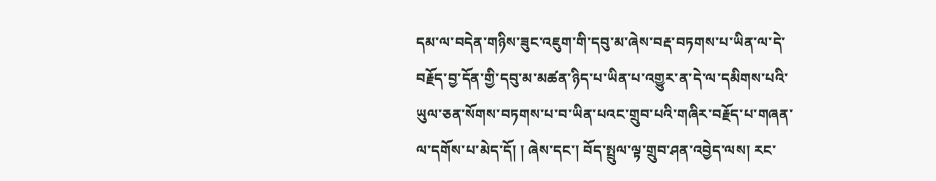དམ་ལ་བདེན་གཉིས་ཟུང་འཇུག་གི་དབུ་མ་ཞེས་བརྡ་བཏགས་པ་ཡིན་ལ་དེ་བརྗོད་བྱ་དོན་གྱི་དབུ་མ་མཚན་ཉིད་པ་ཡིན་པ་འགྱུར་ན་དེ་ལ་དམིགས་པའི་ཡུལ་ཅན་སོགས་བཏགས་པ་བ་ཡིན་པའང་གྲུབ་པའི་གཞིར་བརྗོད་པ་གཞན་ལ་དགོས་པ་མེད་དོ། ། ཞེས་དང་། བོད་སྤྲུལ་ལྟ་གྲུབ་ཤན་འབྱེད་ལས། རང་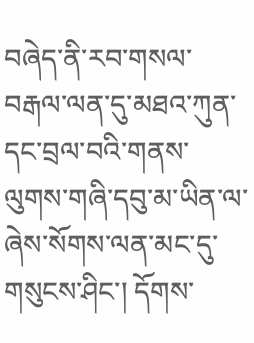བཞེད་ནི་རབ་གསལ་བརྒལ་ལན་དུ་མཐའ་ཀུན་དང་བྲལ་བའི་གནས་ལུགས་གཞི་དབུ་མ་ཡིན་ལ་ཞེས་སོགས་ལན་མང་དུ་གསུངས་ཤིང་། དོགས་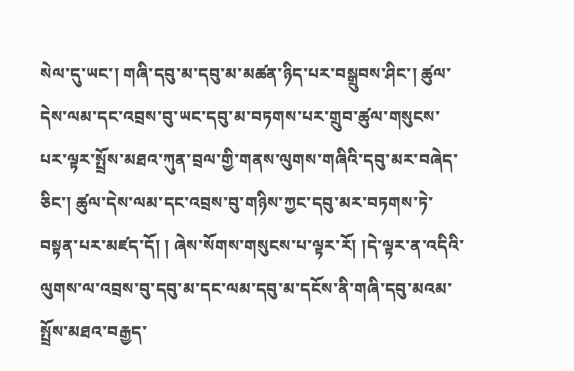སེལ་དུ་ཡང་། གཞི་དབུ་མ་དབུ་མ་མཚན་ཉིད་པར་བསྒྲུབས་ཤིང་། ཚུལ་དེས་ལམ་དང་འབྲས་བུ་ཡང་དབུ་མ་བཏགས་པར་གྲུབ་ཚུལ་གསུངས་པར་ལྟར་སྤྲོས་མཐའ་ཀུན་བྲལ་གྱི་གནས་ལུགས་གཞིའི་དབུ་མར་བཞེད་ཅིང་། ཚུལ་དེས་ལམ་དང་འབྲས་བུ་གཉིས་ཀྱང་དབུ་མར་བཏགས་ཏེ་བསྟན་པར་མཛད་དོ། ། ཞེས་སོགས་གསུངས་པ་ལྟར་རོ། །དེ་ལྟར་ན་འདིའི་ལུགས་ལ་འབྲས་བུ་དབུ་མ་དང་ལམ་དབུ་མ་དངོས་ནི་གཞི་དབུ་མའམ་སྤྲོས་མཐའ་བརྒྱད་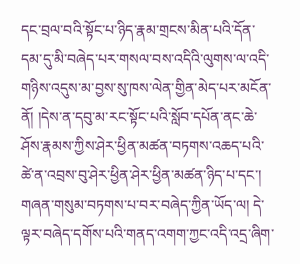དང་བྲལ་བའི་སྟོང་པ་ཉིད་རྣམ་གྲངས་མིན་པའི་དོན་དམ་དུ་མི་བཞེད་པར་གསལ་བས་འདིའི་ལུགས་ལ་འདི་གཉིས་འདུས་མ་བྱས་སུ་ཁས་ལེན་གྱིན་མེད་པར་མངོན་ནོ། །དེས་ན་དབུ་མ་རང་སྟོང་པའི་སློབ་དཔོན་ནང་ཆེ་ཤོས་རྣམས་ཀྱིས་ཤེར་ཕྱིན་མཚན་བཏགས་འཆད་པའི་ཚེ་ན་འབྲས་བུ་ཤེར་ཕྱིན་ཤེར་ཕྱིན་མཚན་ཉིད་པ་དང་། གཞན་གསུམ་བཏགས་པ་བར་བཞེད་ཀྱིན་ཡོད་ལ། དེ་ལྟར་བཞེད་དགོས་པའི་གནད་འགག་ཀྱང་འདི་འདྲ་ཞིག་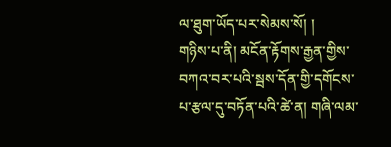ལ་ཐུག་ཡོད་པར་སེམས་སོ། །
གཉིས་པ་ནི། མངོན་རྟོགས་རྒྱན་གྱིས་བཀའ་བར་པའི་སྦས་དོན་གྱི་དགོངས་པ་རྩལ་དུ་བཏོན་པའི་ཚེ་ན། གཞི་ལམ་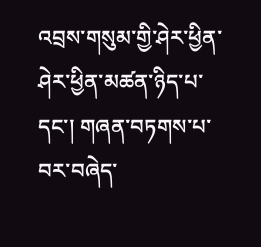འབྲས་གསུམ་གྱི་ཤེར་ཕྱིན་ཤེར་ཕྱིན་མཚན་ཉིད་པ་དང་། གཞན་བཏགས་པ་བར་བཞེད་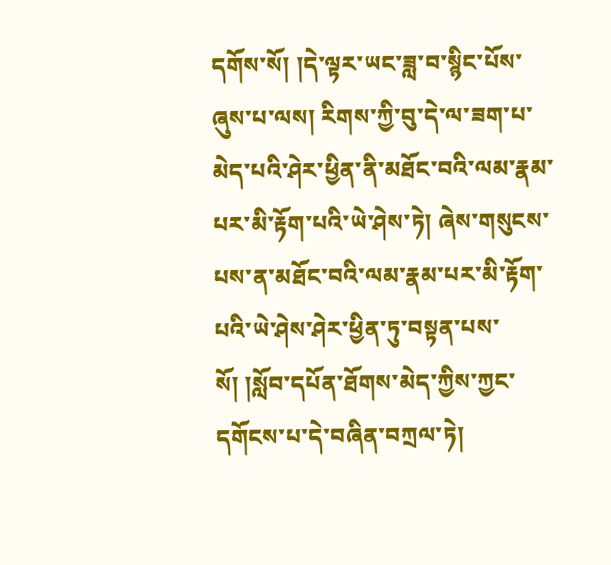དགོས་སོ། །དེ་ལྟར་ཡང་ཟླ་བ་སྙིང་པོས་ཞུས་པ་ལས། རིགས་ཀྱི་བུ་དེ་ལ་ཟག་པ་མེད་པའི་ཤེར་ཕྱིན་ནི་མཐོང་བའི་ལམ་རྣམ་པར་མི་རྟོག་པའི་ཡེ་ཤེས་ཏེ། ཞེས་གསུངས་པས་ན་མཐོང་བའི་ལམ་རྣམ་པར་མི་རྟོག་པའི་ཡེ་ཤེས་ཤེར་ཕྱིན་ཏུ་བསྟན་པས་སོ། །སློབ་དཔོན་ཐོགས་མེད་ཀྱིས་ཀྱང་དགོངས་པ་དེ་བཞིན་བཀྲལ་ཏེ།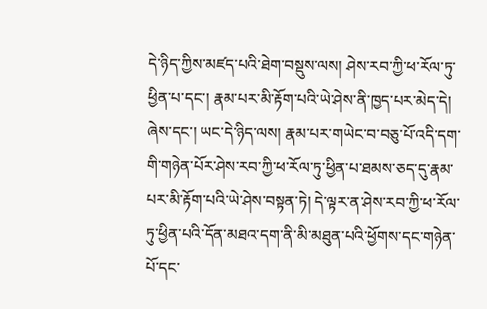དེ་ཉིད་ཀྱིས་མཛད་པའི་ཐེག་བསྡུས་ལས། ཤེས་རབ་ཀྱི་ཕ་རོལ་ཏུ་ཕྱིན་པ་དང་། རྣམ་པར་མི་རྟོག་པའི་ཡེ་ཤེས་ནི་ཁྱད་པར་མེད་དེ། ཞེས་དང་། ཡང་དེ་ཉིད་ལས། རྣམ་པར་གཡེང་བ་བཅུ་པོ་འདི་དག་གི་གཉེན་པོར་ཤེས་རབ་ཀྱི་ཕ་རོལ་ཏུ་ཕྱིན་པ་ཐམས་ཅད་དུ་རྣམ་པར་མི་རྟོག་པའི་ཡེ་ཤེས་བསྟན་ཏེ། དེ་ལྟར་ན་ཤེས་རབ་ཀྱི་ཕ་རོལ་ཏུ་ཕྱིན་པའི་དོན་མཐའ་དག་ནི་མི་མཐུན་པའི་ཕྱོགས་དང་གཉེན་པོ་དང་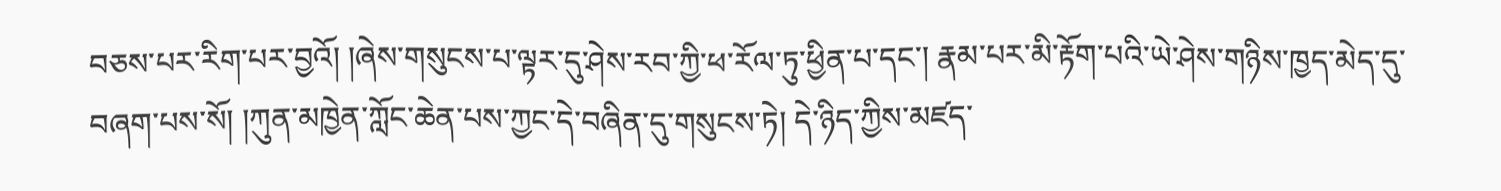བཅས་པར་རིག་པར་བྱའོ། །ཞེས་གསུངས་པ་ལྟར་དུ་ཤེས་རབ་ཀྱི་ཕ་རོལ་ཏུ་ཕྱིན་པ་དང་། རྣམ་པར་མི་རྟོག་པའི་ཡེ་ཤེས་གཉིས་ཁྱད་མེད་དུ་བཞག་པས་སོ། །ཀུན་མཁྱེན་ཀློང་ཆེན་པས་ཀྱང་དེ་བཞིན་དུ་གསུངས་ཏེ། དེ་ཉིད་ཀྱིས་མཛད་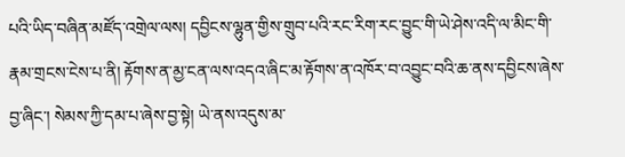པའི་ཡིད་བཞིན་མཛོད་འགྲེལ་ལས། དབྱིངས་ལྷུན་གྱིས་གྲུབ་པའི་རང་རིག་རང་བྱུང་གི་ཡེ་ཤེས་འདི་ལ་མིང་གི་རྣམ་གྲངས་ངེས་པ་ནི། རྟོགས་ན་མྱ་ངན་ལས་འདའ་ཞིང་མ་རྟོགས་ན་འཁོར་བ་འབྱུང་བའི་ཆ་ནས་དབྱིངས་ཞེས་བྱ་ཞིང་། སེམས་ཀྱི་དམ་པ་ཞེས་བྱ་སྟེ། ཡེ་ནས་འདུས་མ་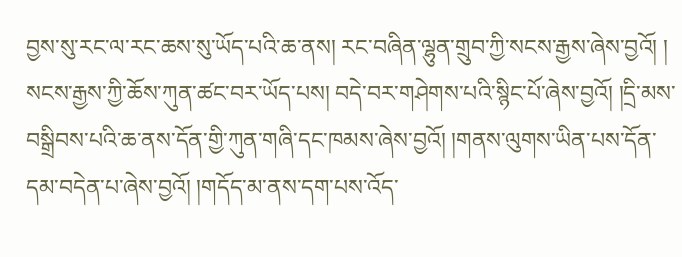བྱས་སུ་རང་ལ་རང་ཆས་སུ་ཡོད་པའི་ཆ་ནས། རང་བཞིན་ལྷུན་གྲུབ་ཀྱི་སངས་རྒྱས་ཞེས་བྱའོ། ། སངས་རྒྱས་ཀྱི་ཆོས་ཀུན་ཚང་བར་ཡོད་པས། བདེ་བར་གཤེགས་པའི་སྙིང་པོ་ཞེས་བྱའོ། །དྲི་མས་བསྒྲིབས་པའི་ཆ་ནས་དོན་གྱི་ཀུན་གཞི་དང་ཁམས་ཞེས་བྱའོ། །གནས་ལུགས་ཡིན་པས་དོན་དམ་བདེན་པ་ཞེས་བྱའོ། །གདོད་མ་ནས་དག་པས་འོད་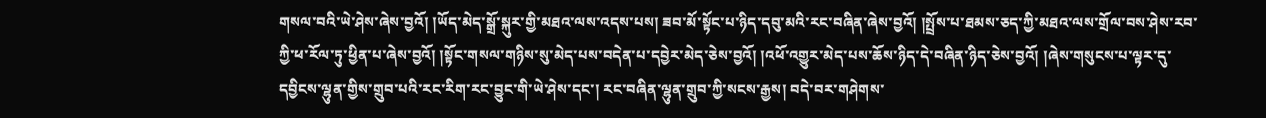གསལ་བའི་ཡེ་ཤེས་ཞེས་བྱའོ། །ཡོད་མེད་སྒྲོ་སྐུར་གྱི་མཐའ་ལས་འདས་པས། ཟབ་མོ་སྟོང་པ་ཉིད་དབུ་མའི་རང་བཞིན་ཞེས་བྱའོ། །སྤྲོས་པ་ཐམས་ཅད་ཀྱི་མཐའ་ལས་གྲོལ་བས་ཤེས་རབ་ཀྱི་ཕ་རོལ་ཏུ་ཕྱིན་པ་ཞེས་བྱའོ། །སྟོང་གསལ་གཉིས་སུ་མེད་པས་བདེན་པ་དབྱེར་མེད་ཅེས་བྱའོ། །འཕོ་འགྱུར་མེད་པས་ཆོས་ཉིད་དེ་བཞིན་ཉིད་ཅེས་བྱའོ། །ཞེས་གསུངས་པ་ལྟར་དུ་དབྱིངས་ལྷུན་གྱིས་གྲུབ་པའི་རང་རིག་རང་བྱུང་གི་ཡེ་ཤེས་དང་། རང་བཞིན་ལྷུན་གྲུབ་ཀྱི་སངས་རྒྱས། བདེ་བར་གཤེགས་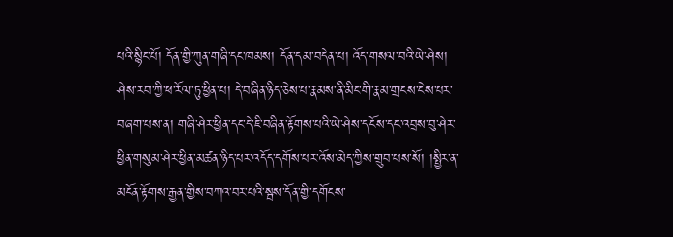པའི་སྙིང་པོ། དོན་གྱི་ཀུན་གཞི་དང་ཁམས། དོན་དམ་བདེན་པ། འོད་གསལ་བའི་ཡེ་ཤེས། ཤེས་རབ་ཀྱི་ཕ་རོལ་ཏུ་ཕྱིན་པ། དེ་བཞིན་ཉིད་ཅེས་པ་རྣམས་ནི་མིང་གི་རྣམ་གྲངས་ངེས་པར་བཞག་པས་ན། གཞི་ཤེར་ཕྱིན་དང་དེ་ཇི་བཞིན་རྟོགས་པའི་ཡེ་ཤེས་དངོས་དང་འབྲས་བུ་ཤེར་ཕྱིན་གསུམ་ཤེར་ཕྱིན་མཚན་ཉིད་པར་འདོད་དགོས་པར་འོས་མེད་ཀྱིས་གྲུབ་པས་སོ། །སྤྱིར་ན་མངོན་རྟོགས་རྒྱན་གྱིས་བཀའ་བར་པའི་སྦས་དོན་གྱི་དགོངས་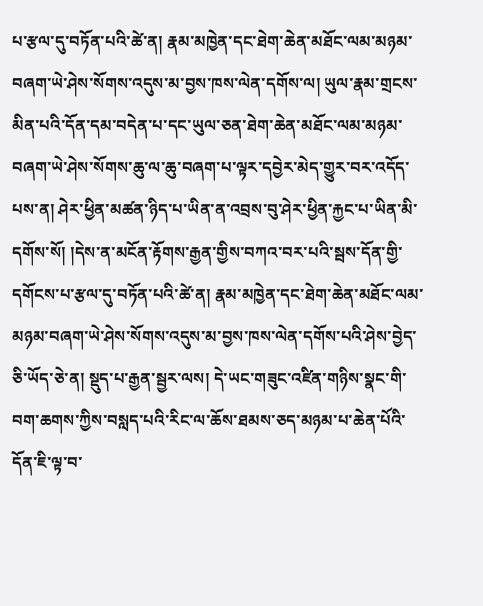པ་རྩལ་དུ་བཏོན་པའི་ཚེ་ན། རྣམ་མཁྱེན་དང་ཐེག་ཆེན་མཐོང་ལམ་མཉམ་བཞག་ཡེ་ཤེས་སོགས་འདུས་མ་བྱས་ཁས་ལེན་དགོས་ལ། ཡུལ་རྣམ་གྲངས་མིན་པའི་དོན་དམ་བདེན་པ་དང་ཡུལ་ཅན་ཐེག་ཆེན་མཐོང་ལམ་མཉམ་བཞག་ཡེ་ཤེས་སོགས་ཆུ་ལ་ཆུ་བཞག་པ་ལྟར་དབྱེར་མེད་གྱུར་བར་འདོད་པས་ན། ཤེར་ཕྱིན་མཚན་ཉིད་པ་ཡིན་ན་འབྲས་བུ་ཤེར་ཕྱིན་རྐྱང་པ་ཡིན་མི་དགོས་སོ། །དེས་ན་མངོན་རྟོགས་རྒྱན་གྱིས་བཀའ་བར་པའི་སྦས་དོན་གྱི་དགོངས་པ་རྩལ་དུ་བཏོན་པའི་ཚེ་ན། རྣམ་མཁྱེན་དང་ཐེག་ཆེན་མཐོང་ལམ་མཉམ་བཞག་ཡེ་ཤེས་སོགས་འདུས་མ་བྱས་ཁས་ལེན་དགོས་པའི་ཤེས་བྱེད་ཅི་ཡོད་ཅེ་ན། སྡུད་པ་རྒྱན་སྦྱར་ལས། དེ་ཡང་གཟུང་འཛིན་གཉིས་སྣང་གི་བག་ཆགས་ཀྱིས་བསླད་པའི་རིང་ལ་ཆོས་ཐམས་ཅད་མཉམ་པ་ཆེན་པོའི་དོན་ཇི་ལྟ་བ་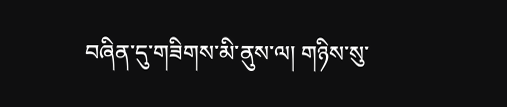བཞིན་དུ་གཟིགས་མི་ནུས་ལ། གཉིས་སུ་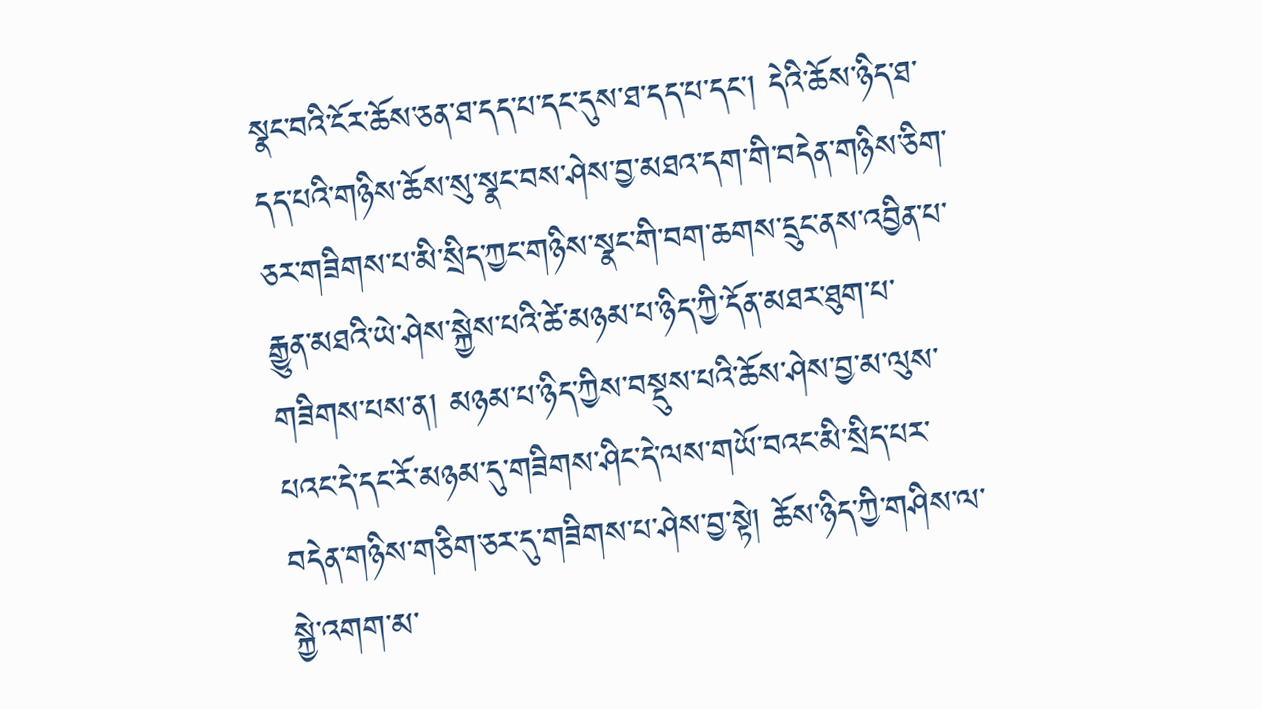སྣང་བའི་ངོར་ཆོས་ཅན་ཐ་དད་པ་དང་དུས་ཐ་དད་པ་དང་། དེའི་ཆོས་ཉིད་ཐ་དད་པའི་གཉིས་ཆོས་སུ་སྣང་བས་ཤེས་བྱ་མཐའ་དག་གི་བདེན་གཉིས་ཅིག་ཅར་གཟིགས་པ་མི་སྲིད་ཀྱང་གཉིས་སྣང་གི་བག་ཆགས་དྲུང་ནས་འབྱིན་པ་རྒྱུན་མཐའི་ཡེ་ཤེས་སྐྱེས་པའི་ཚེ་མཉམ་པ་ཉིད་ཀྱི་དོན་མཐར་ཐུག་པ་གཟིགས་པས་ན། མཉམ་པ་ཉིད་ཀྱིས་བསྡུས་པའི་ཆོས་ཤེས་བྱ་མ་ལུས་པའང་དེ་དང་རོ་མཉམ་དུ་གཟིགས་ཤིང་དེ་ལས་གཡོ་བའང་མི་སྲིད་པར་བདེན་གཉིས་གཅིག་ཅར་དུ་གཟིགས་པ་ཤེས་བྱ་སྟེ། ཆོས་ཉིད་ཀྱི་གཤིས་ལ་སྐྱེ་འགག་མ་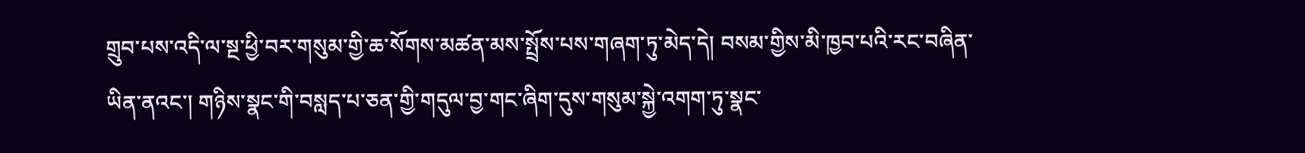གྲུབ་པས་འདི་ལ་སྔ་ཕྱི་བར་གསུམ་གྱི་ཆ་སོགས་མཚན་མས་སྤྲོས་པས་གཞག་ཏུ་མེད་དེ། བསམ་གྱིས་མི་ཁྱབ་པའི་རང་བཞིན་ཡིན་ནའང་། གཉིས་སྣང་གི་བསླད་པ་ཅན་གྱི་གདུལ་བྱ་གང་ཞིག་དུས་གསུམ་སྐྱེ་འགག་ཏུ་སྣང་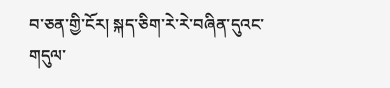བ་ཅན་གྱི་ངོར། སྐད་ཅིག་རེ་རེ་བཞིན་དུའང་གདུལ་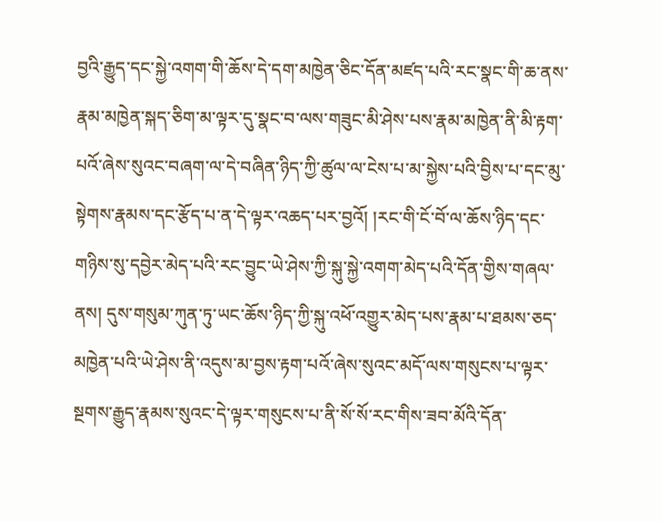བྱའི་རྒྱུད་དང་སྐྱེ་འགག་གི་ཆོས་དེ་དག་མཁྱེན་ཅིང་དོན་མཛད་པའི་རང་སྣང་གི་ཆ་ནས་རྣམ་མཁྱེན་སྐད་ཅིག་མ་ལྟར་དུ་སྣང་བ་ལས་གཟུང་མི་ཤེས་པས་རྣམ་མཁྱེན་ནི་མི་རྟག་པའོ་ཞེས་སུའང་བཞག་ལ་དེ་བཞིན་ཉིད་ཀྱི་ཚུལ་ལ་ངེས་པ་མ་སྐྱེས་པའི་བྱིས་པ་དང་མུ་སྟེགས་རྣམས་དང་རྩོད་པ་ན་དེ་ལྟར་འཆད་པར་བྱའོ། །རང་གི་ངོ་བོ་ལ་ཆོས་ཉིད་དང་གཉིས་སུ་དབྱེར་མེད་པའི་རང་བྱུང་ཡེ་ཤེས་ཀྱི་སྐུ་སྐྱེ་འགག་མེད་པའི་དོན་གྱིས་གཞལ་ནས། དུས་གསུམ་ཀུན་ཏུ་ཡང་ཆོས་ཉིད་ཀྱི་སྐུ་འཕོ་འགྱུར་མེད་པས་རྣམ་པ་ཐམས་ཅད་མཁྱེན་པའི་ཡེ་ཤེས་ནི་འདུས་མ་བྱས་རྟག་པའོ་ཞེས་སུའང་མདོ་ལས་གསུངས་པ་ལྟར་སྔགས་རྒྱུད་རྣམས་སུའང་དེ་ལྟར་གསུངས་པ་ནི་སོ་སོ་རང་གིས་ཟབ་མོའི་དོན་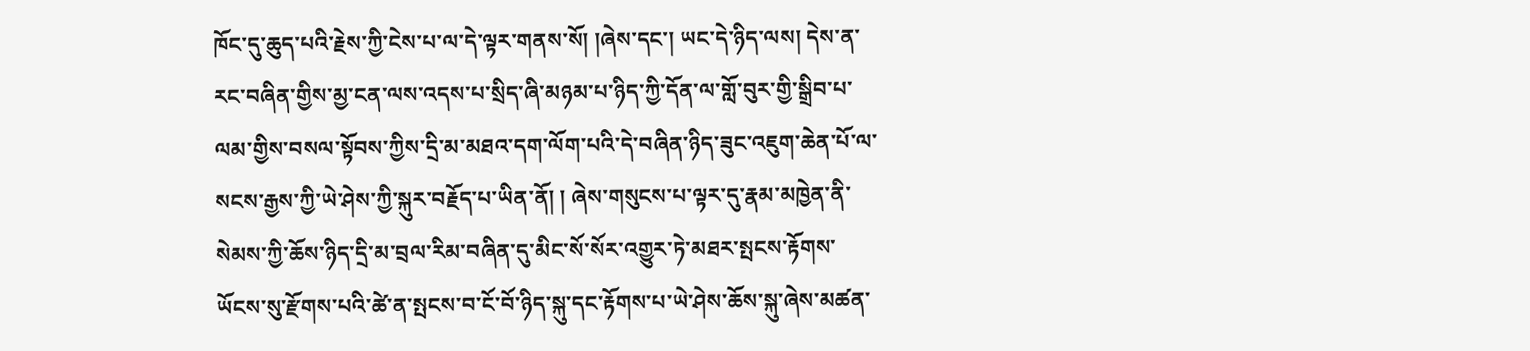ཁོང་དུ་ཆུད་པའི་རྗེས་ཀྱི་ངེས་པ་ལ་དེ་ལྟར་གནས་སོ། །ཞེས་དང་། ཡང་དེ་ཉིད་ལས། དེས་ན་རང་བཞིན་གྱིས་མྱ་ངན་ལས་འདས་པ་སྲིད་ཞི་མཉམ་པ་ཉིད་ཀྱི་དོན་ལ་གློ་བུར་གྱི་སྒྲིབ་པ་ལམ་གྱིས་བསལ་སྟོབས་ཀྱིས་དྲི་མ་མཐའ་དག་ལོག་པའི་དེ་བཞིན་ཉིད་ཟུང་འཇུག་ཆེན་པོ་ལ་སངས་རྒྱས་ཀྱི་ཡེ་ཤེས་ཀྱི་སྐུར་བརྗོད་པ་ཡིན་ནོ། ། ཞེས་གསུངས་པ་ལྟར་དུ་རྣམ་མཁྱེན་ནི་སེམས་ཀྱི་ཆོས་ཉིད་དྲི་མ་བྲལ་རིམ་བཞིན་དུ་མིང་སོ་སོར་འགྱུར་ཏེ་མཐར་སྤངས་རྟོགས་ཡོངས་སུ་རྫོགས་པའི་ཚེ་ན་སྤངས་བ་ངོ་བོ་ཉིད་སྐུ་དང་རྟོགས་པ་ཡེ་ཤེས་ཆོས་སྐུ་ཞེས་མཚན་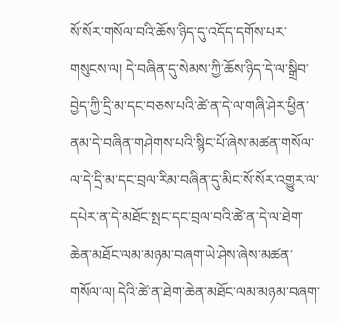སོ་སོར་གསོལ་བའི་ཆོས་ཉིད་དུ་འདོད་དགོས་པར་གསུངས་ལ། དེ་བཞིན་དུ་སེམས་ཀྱི་ཆོས་ཉིད་དེ་ལ་སྒྲིབ་བྱེད་ཀྱི་དྲི་མ་དང་བཅས་པའི་ཚེ་ན་དེ་ལ་གཞི་ཤེར་ཕྱིན་ནམ་དེ་བཞིན་གཤེགས་པའི་སྙིང་པོ་ཞེས་མཚན་གསོལ་ལ་དེ་དྲི་མ་དང་བྲལ་རིམ་བཞིན་དུ་མིང་སོ་སོར་འགྱུར་ལ་དཔེར་ན་དེ་མཐོང་སྤང་དང་བྲལ་བའི་ཚེ་ན་དེ་ལ་ཐེག་ཆེན་མཐོང་ལམ་མཉམ་བཞག་ཡེ་ཤེས་ཞེས་མཚན་གསོལ་ལ། དེའི་ཚེ་ན་ཐེག་ཆེན་མཐོང་ལམ་མཉམ་བཞག་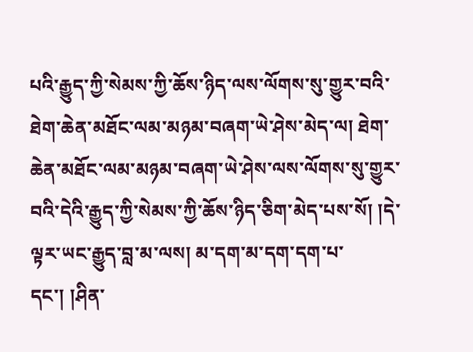པའི་རྒྱུད་ཀྱི་སེམས་ཀྱི་ཆོས་ཉིད་ལས་ལོགས་སུ་གྱུར་བའི་ཐེག་ཆེན་མཐོང་ལམ་མཉམ་བཞག་ཡེ་ཤེས་མེད་ལ། ཐེག་ཆེན་མཐོང་ལམ་མཉམ་བཞག་ཡེ་ཤེས་ལས་ལོགས་སུ་གྱུར་བའི་དེའི་རྒྱུད་ཀྱི་སེམས་ཀྱི་ཆོས་ཉིད་ཅིག་མེད་པས་སོ། །དེ་ལྟར་ཡང་རྒྱུད་བླ་མ་ལས། མ་དག་མ་དག་དག་པ་དང་། །ཤིན་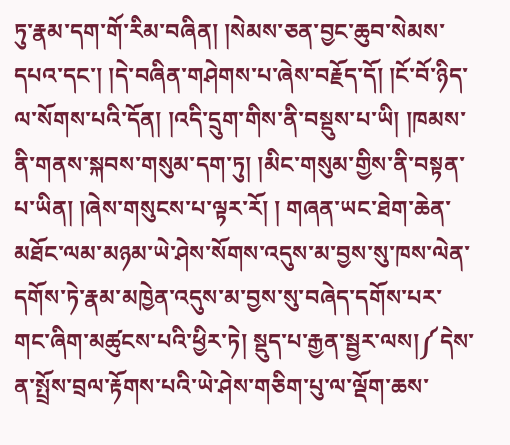ཏུ་རྣམ་དག་གོ་རིམ་བཞིན། །སེམས་ཅན་བྱང་ཆུབ་སེམས་དཔའ་དང་། །དེ་བཞིན་གཤེགས་པ་ཞེས་བརྗོད་དོ། །ངོ་བོ་ཉིད་ལ་སོགས་པའི་དོན། །འདི་དྲུག་གིས་ནི་བསྡུས་པ་ཡི། །ཁམས་ནི་གནས་སྐབས་གསུམ་དག་ཏུ། །མིང་གསུམ་གྱིས་ནི་བསྟན་པ་ཡིན། །ཞེས་གསུངས་པ་ལྟར་རོ། ། གཞན་ཡང་ཐེག་ཆེན་མཐོང་ལམ་མཉམ་ཡེ་ཤེས་སོགས་འདུས་མ་བྱས་སུ་ཁས་ལེན་དགོས་ཏེ་རྣམ་མཁྱེན་འདུས་མ་བྱས་སུ་བཞེད་དགོས་པར་གང་ཞིག་མཚུངས་པའི་ཕྱིར་ཏེ། སྡུད་པ་རྒྱན་སྦྱར་ལས།༼དེས་ན་སྤྲོས་བྲལ་རྟོགས་པའི་ཡེ་ཤེས་གཅིག་པུ་ལ་ལྡོག་ཆས་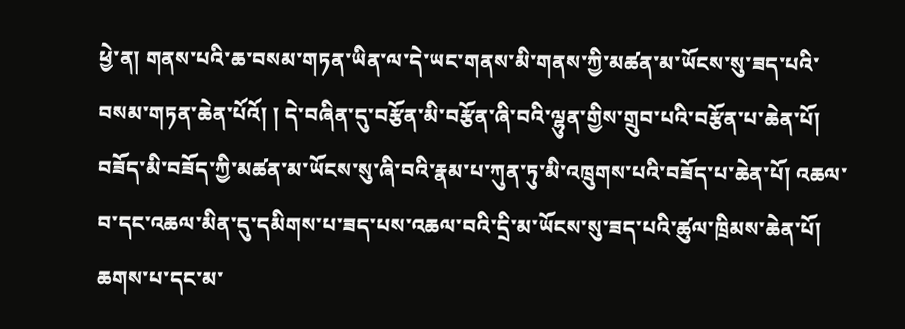ཕྱེ་ན། གནས་པའི་ཆ་བསམ་གཏན་ཡིན་ལ་དེ་ཡང་གནས་མི་གནས་ཀྱི་མཚན་མ་ཡོངས་སུ་ཟད་པའི་བསམ་གཏན་ཆེན་པོའོ། ། དེ་བཞིན་དུ་བརྩོན་མི་བརྩོན་ཞི་བའི་ལྷུན་གྱིས་གྲུབ་པའི་བརྩོན་པ་ཆེན་པོ། བཟོད་མི་བཟོད་ཀྱི་མཚན་མ་ཡོངས་སུ་ཞི་བའི་རྣམ་པ་ཀུན་ཏུ་མི་འཁྲུགས་པའི་བཟོད་པ་ཆེན་པོ། འཆལ་བ་དང་འཆལ་མིན་དུ་དམིགས་པ་ཟད་པས་འཆལ་བའི་དྲི་མ་ཡོངས་སུ་ཟད་པའི་ཚུལ་ཁྲིམས་ཆེན་པོ། ཆགས་པ་དང་མ་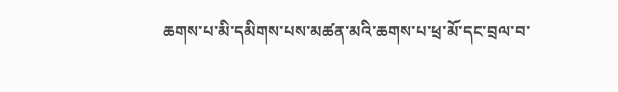ཆགས་པ་མི་དམིགས་པས་མཚན་མའི་ཆགས་པ་ཕྲ་མོ་དང་བྲལ་བ་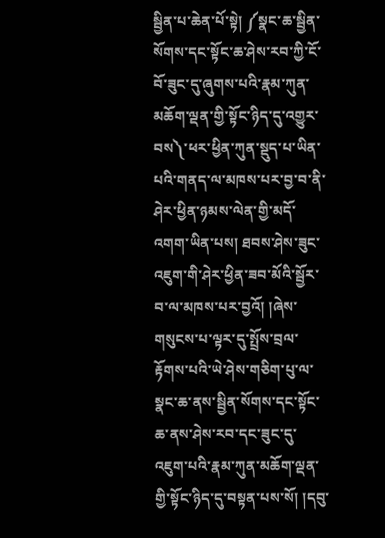སྦྱིན་པ་ཆེན་པོ་སྟེ། ༼སྣང་ཆ་སྦྱིན་སོགས་དང་སྟོང་ཆ་ཤེས་རབ་ཀྱི་ངོ་བོ་ཟུང་དུ་ཞུགས་པའི་རྣམ་ཀུན་མཆོག་ལྡན་གྱི་སྟོང་ཉིད་དུ་འགྱུར་བས༽་ཕར་ཕྱིན་ཀུན་སྡུད་པ་ཡིན་པའི་གནད་ལ་མཁས་པར་བྱ་བ་ནི་ཤེར་ཕྱིན་ཉམས་ལེན་གྱི་མདོ་འགག་ཡིན་པས། ཐབས་ཤེས་ཟུང་འཇུག་གི་ཤེར་ཕྱིན་ཟབ་མོའི་སྦྱོར་བ་ལ་མཁས་པར་བྱའོ། །ཞེས་གསུངས་པ་ལྟར་དུ་སྤྲོས་བྲལ་རྟོགས་པའི་ཡེ་ཤེས་གཅིག་པུ་ལ་སྣང་ཆ་ནས་སྦྱིན་སོགས་དང་སྟོང་ཆ་ནས་ཤེས་རབ་དང་ཟུང་དུ་འཇུག་པའི་རྣམ་ཀུན་མཆོག་ལྡན་གྱི་སྟོང་ཉིད་དུ་བསྟན་པས་སོ། །དབུ་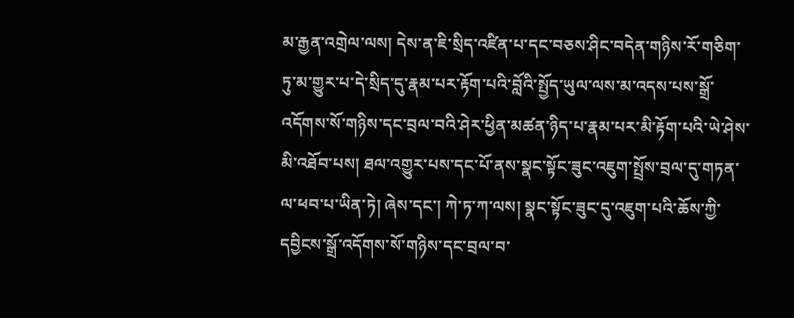མ་རྒྱན་འགྲེལ་ལས། དེས་ན་ཇི་སྲིད་འཛིན་པ་དང་བཅས་ཤིང་བདེན་གཉིས་རོ་གཅིག་ཏུ་མ་གྱུར་པ་དེ་སྲིད་དུ་རྣམ་པར་རྟོག་པའི་བློའི་སྤྱོད་ཡུལ་ལས་མ་འདས་པས་སྒྲོ་འདོགས་སོ་གཉིས་དང་བྲལ་བའི་ཤེར་ཕྱིན་མཚན་ཉིད་པ་རྣམ་པར་མི་རྟོག་པའི་ཡེ་ཤེས་མི་འཐོབ་པས། ཐལ་འགྱུར་པས་དང་པོ་ནས་སྣང་སྟོང་ཟུང་འཇུག་སྤྲོས་བྲལ་དུ་གཏན་ལ་ཕབ་པ་ཡིན་ཏེ། ཞེས་དང་། ཀེ་ཏ་ཀ་ལས། སྣང་སྟོང་ཟུང་དུ་འཇུག་པའི་ཆོས་ཀྱི་དབྱིངས་སྒྲོ་འདོགས་སོ་གཉིས་དང་བྲལ་བ་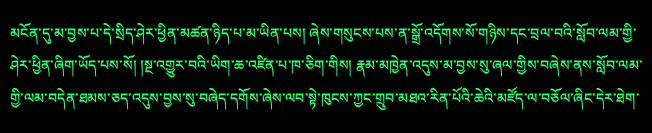མངོན་དུ་མ་བྱས་པ་དེ་སྲིད་ཤེར་ཕྱིན་མཚན་ཉིད་པ་མ་ཡིན་པས། ཞེས་གསུངས་པས་ན་སྒྲོ་འདོགས་སོ་གཉིས་དང་བྲལ་བའི་སློབ་ལམ་གྱི་ཤེར་ཕྱིན་ཞིག་ཡོད་པས་སོ། །སྔ་འགྱུར་བའི་ཡིག་ཆ་འཛིན་པ་ཁ་ཅིག་གིས། རྣམ་མཁྱེན་འདུས་མ་བྱས་སུ་ཞལ་གྱིས་བཞེས་ནས་སློབ་ལམ་གྱི་ལམ་བདེན་ཐམས་ཅད་འདུས་བྱས་སུ་བཞེད་དགོས་ཞེས་ལབ་སྟེ་ཁུངས་ཀྱང་གྲུབ་མཐའ་རིན་པོའི་ཆེའི་མཛོད་ལ་བཅོལ་ཞིང་དེར་ཐེག་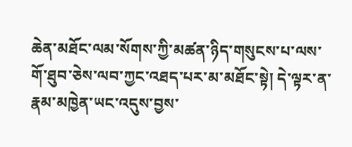ཆེན་མཐོང་ལམ་སོགས་ཀྱི་མཚན་ཉིད་གསུངས་པ་ལས་གོ་ཐུབ་ཅེས་ལབ་ཀྱང་འཐད་པར་མ་མཐོང་སྟེ། དེ་ལྟར་ན་རྣམ་མཁྱེན་ཡང་འདུས་བྱས་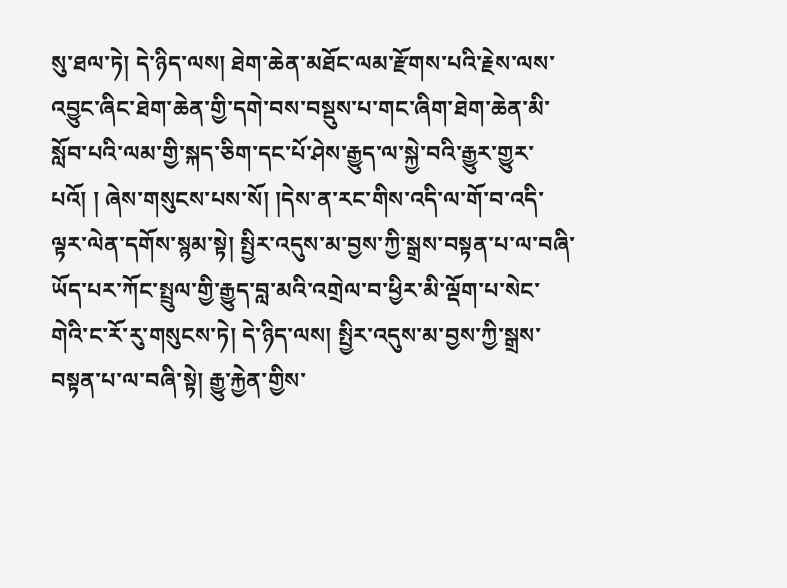སུ་ཐལ་ཏེ། དེ་ཉིད་ལས། ཐེག་ཆེན་མཐོང་ལམ་རྫོགས་པའི་རྗེས་ལས་འབྱུང་ཞིང་ཐེག་ཆེན་གྱི་དགེ་བས་བསྡུས་པ་གང་ཞིག་ཐེག་ཆེན་མི་སློབ་པའི་ལམ་གྱི་སྐད་ཅིག་དང་པོ་ཤེས་རྒྱུད་ལ་སྐྱེ་བའི་རྒྱུར་གྱུར་པའོ། ། ཞེས་གསུངས་པས་སོ། །དེས་ན་རང་གིས་འདི་ལ་གོ་བ་འདི་ལྟར་ལེན་དགོས་སྙམ་སྟེ། སྤྱིར་འདུས་མ་བྱས་ཀྱི་སྒྲས་བསྟན་པ་ལ་བཞི་ཡོད་པར་ཀོང་སྤྲུལ་གྱི་རྒྱུད་བླ་མའི་འགྲེལ་བ་ཕྱིར་མི་ལྡོག་པ་སེང་གེའི་ང་རོ་རུ་གསུངས་ཏེ། དེ་ཉིད་ལས། སྤྱིར་འདུས་མ་བྱས་ཀྱི་སྒྲས་བསྟན་པ་ལ་བཞི་སྟེ། རྒྱུ་རྐྱེན་གྱིས་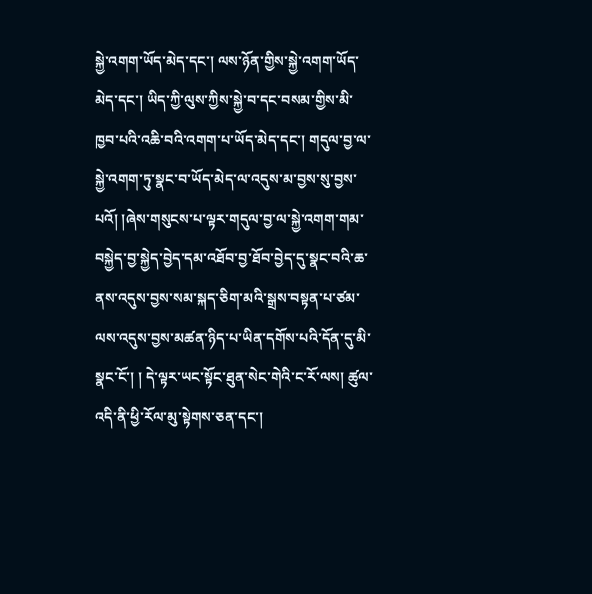སྐྱེ་འགག་ཡོད་མེད་དང་། ལས་ཉོན་གྱིས་སྐྱེ་འགག་ཡོད་མེད་དང་། ཡིད་ཀྱི་ལུས་ཀྱིས་སྐྱེ་བ་དང་བསམ་གྱིས་མི་ཁྱབ་པའི་འཆི་བའི་འགག་པ་ཡོད་མེད་དང་། གདུལ་བྱ་ལ་སྐྱེ་འགག་ཏུ་སྣང་བ་ཡོད་མེད་ལ་འདུས་མ་བྱས་སུ་བྱས་པའོ། །ཞེས་གསུངས་པ་ལྟར་གདུལ་བྱ་ལ་སྐྱེ་འགག་གམ་བསྐྱེད་བྱ་སྐྱེད་བྱེད་དམ་འཐོབ་བྱ་ཐོབ་བྱེད་དུ་སྣང་བའི་ཆ་ནས་འདུས་བྱས་སམ་སྐད་ཅིག་མའི་སྒྲས་བསྟན་པ་ཙམ་ལས་འདུས་བྱས་མཚན་ཉིད་པ་ཡིན་དགོས་པའི་དོན་དུ་མི་སྣང་ངོ་། ། དེ་ལྟར་ཡང་སྟོང་ཐུན་སེང་གེའི་ང་རོ་ལས། ཚུལ་འདི་ནི་ཕྱི་རོལ་མུ་སྟེགས་ཅན་དང་།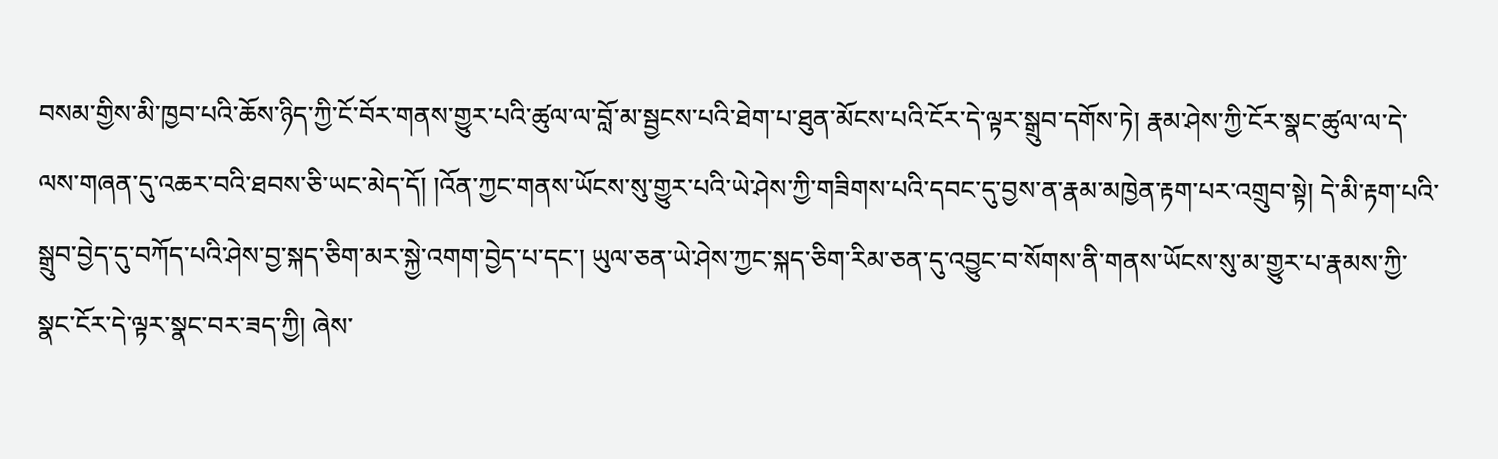བསམ་གྱིས་མི་ཁྱབ་པའི་ཆོས་ཉིད་ཀྱི་ངོ་བོར་གནས་གྱུར་པའི་ཚུལ་ལ་བློ་མ་སྦྱངས་པའི་ཐེག་པ་ཐུན་མོངས་པའི་ངོར་དེ་ལྟར་སྒྲུབ་དགོས་ཏེ། རྣམ་ཤེས་ཀྱི་ངོར་སྣང་ཚུལ་ལ་དེ་ལས་གཞན་དུ་འཆར་བའི་ཐབས་ཅི་ཡང་མེད་དོ། །འོན་ཀྱང་གནས་ཡོངས་སུ་གྱུར་པའི་ཡེ་ཤེས་ཀྱི་གཟིགས་པའི་དབང་དུ་བྱས་ན་རྣམ་མཁྱེན་རྟག་པར་འགྲུབ་སྟེ། དེ་མི་རྟག་པའི་སྒྲུབ་བྱེད་དུ་བཀོད་པའི་ཤེས་བྱ་སྐད་ཅིག་མར་སྐྱེ་འགག་བྱེད་པ་དང་། ཡུལ་ཅན་ཡེ་ཤེས་ཀྱང་སྐད་ཅིག་རིམ་ཅན་དུ་འབྱུང་བ་སོགས་ནི་གནས་ཡོངས་སུ་མ་གྱུར་པ་རྣམས་ཀྱི་སྣང་ངོར་དེ་ལྟར་སྣང་བར་ཟད་ཀྱི། ཞེས་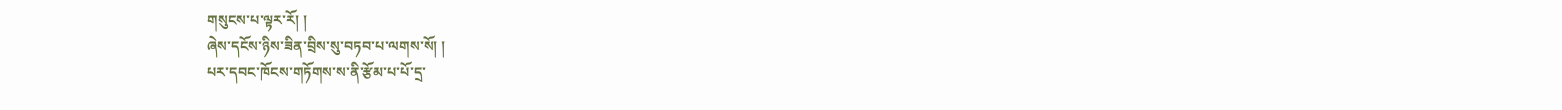གསུངས་པ་ལྟར་རོ། །
ཞེས་དངོས་ཉིས་ཟིན་བྲིས་སུ་བཏབ་པ་ལགས་སོ། །
པར་དབང་ཁོངས་གཏོགས་ས་ནི་རྩོམ་པ་པོ་དྲ་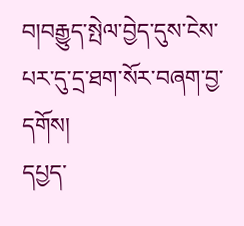བ།བརྒྱུད་སྤེལ་བྱེད་དུས་ངེས་པར་དུ་དྲ་ཐག་སོར་བཞག་བྱ་དགོས།
དཔྱད་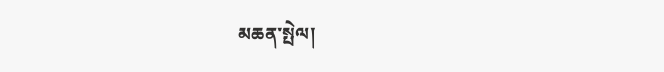མཆན་སྤེལ།